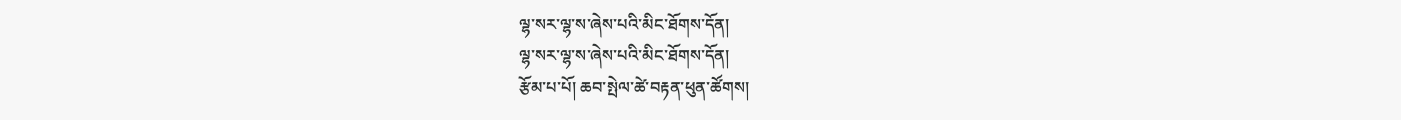ལྷ་སར་ལྷ་ས་ཞེས་པའི་མིང་ཐོགས་དོན།
ལྷ་སར་ལྷ་ས་ཞེས་པའི་མིང་ཐོགས་དོན།
རྩོམ་པ་པོ། ཆབ་སྤེལ་ཚེ་བརྟན་ཕུན་ཚོགས།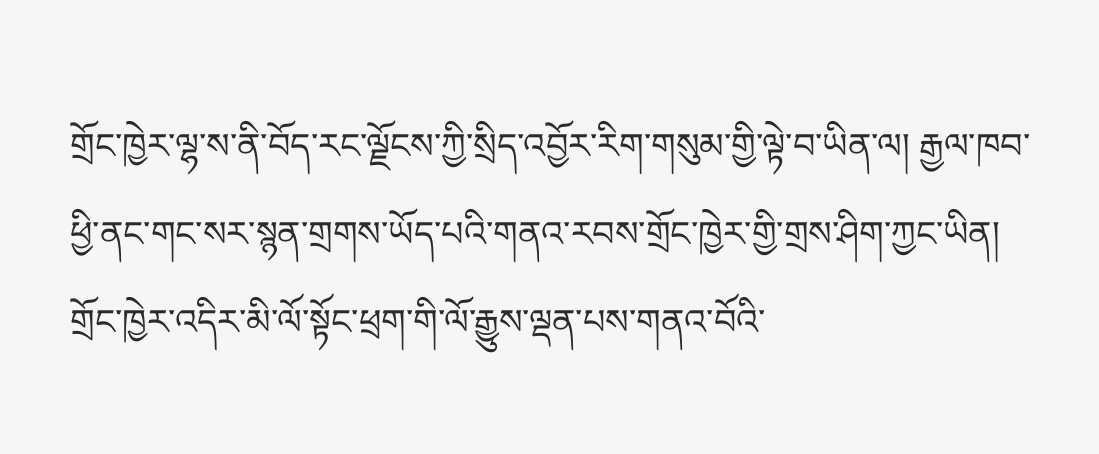གྲོང་ཁྱེར་ལྷ་ས་ནི་བོད་རང་ལྗོངས་ཀྱི་སྲིད་འབྱོར་རིག་གསུམ་གྱི་ལྟེ་བ་ཡིན་ལ། རྒྱལ་ཁབ་ཕྱི་ནང་གང་སར་སྙན་གྲགས་ཡོད་པའི་གནའ་རབས་གྲོང་ཁྱེར་གྱི་གྲས་ཤིག་ཀྱང་ཡིན། གྲོང་ཁྱེར་འདིར་མི་ལོ་སྟོང་ཕྲག་གི་ལོ་རྒྱུས་ལྡན་པས་གནའ་བོའི་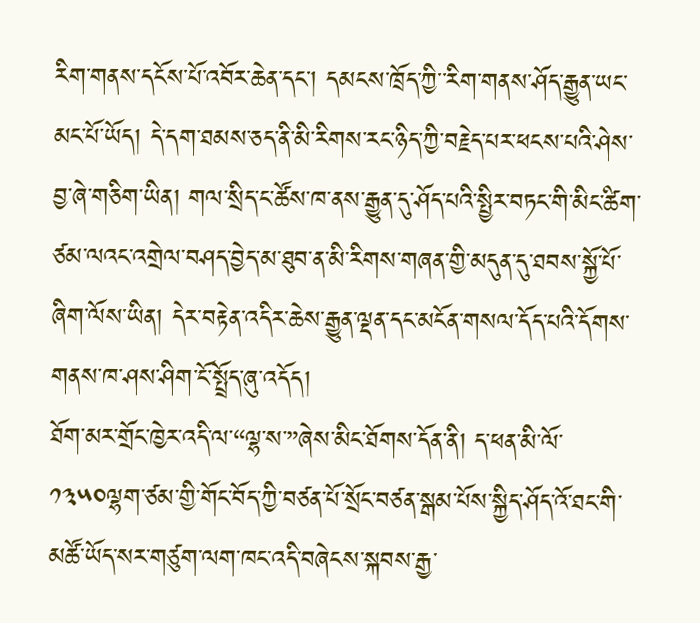རིག་གནས་དངོས་པོ་འབོར་ཆེན་དང་། དམངས་ཁྲོད་ཀྱི་་རིག་གནས་ཤོད་རྒྱུན་ཡང་མང་པོ་ཡོད། དེ་དག་ཐམས་ཅད་ནི་མི་རིགས་རང་ཉིད་ཀྱི་བརྗེད་པར་ཕངས་པའི་ཤེས་བྱ་ཞེ་གཅིག་ཡིན། གལ་སྲིད་ང་ཚོས་ཁ་ནས་རྒྱུན་དུ་ཤོད་པའི་སྤྱིར་བཏང་གི་མིང་ཚིག་ཙམ་ལའང་འགྲེལ་བཤད་བྱེད་མ་ཐུབ་ན་མི་རིགས་གཞན་གྱི་མདུན་དུ་ཐབས་སྐྱོ་པོ་ཞིག་ལོས་ཡིན། དེར་བརྟེན་འདིར་ཆེས་རྒྱུན་ལྡན་དང་མངོན་གསལ་དོད་པའི་དོགས་གནས་ཁ་ཤས་ཤིག་ངོ་སྤྲོད་ཞུ་འདོད།
ཐོག་མར་གྲོང་ཁྱེར་འདི་ལ་“ལྷ་ས་”ཞེས་མིང་ཐོགས་དོན་ནི། ད་ཕན་མི་ལོ་༡༣༥༠ལྷག་ཙམ་གྱི་གོང་བོད་ཀྱི་བཙན་པོ་སྲོང་བཙན་སྒམ་པོས་སྐྱིད་ཤོད་འོ་ཐང་གི་མཚོ་ཡོད་སར་གཙུག་ལག་ཁང་འདི་བཞེངས་སྐབས་རྒྱ་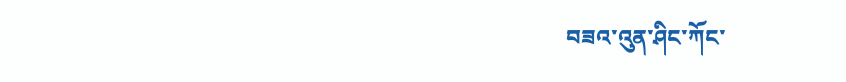བཟའ་འུན་ཤིང་ཀོང་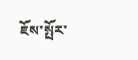ཇོས་སྤོར་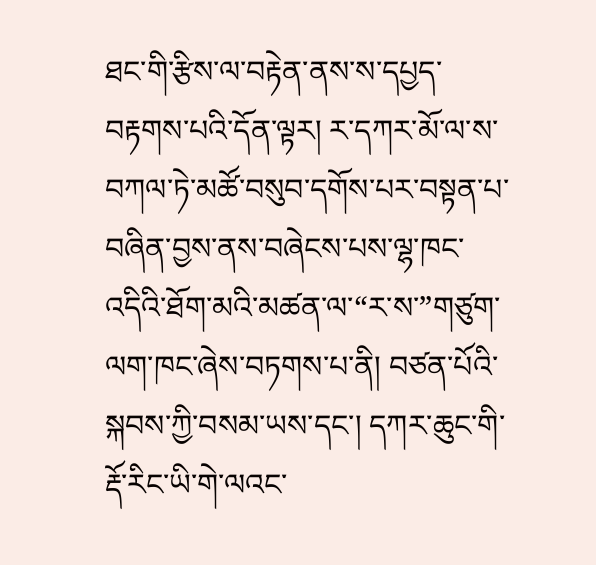ཐང་གི་རྩིས་ལ་བརྟེན་ནས་ས་དཔྱད་བརྟགས་པའི་དོན་ལྟར། ར་དཀར་མོ་ལ་ས་བཀལ་ཏེ་མཚོ་བསུབ་དགོས་པར་བསྟན་པ་བཞིན་བྱས་ནས་བཞེངས་པས་ལྷ་ཁང་འདིའི་ཐོག་མའི་མཚན་ལ་“ར་ས་”གཙུག་ལག་ཁང་ཞེས་བཏགས་པ་ནི། བཙན་པོའི་སྐབས་ཀྱི་བསམ་ཡས་དང་། དཀར་ཆུང་གི་རྡོ་རིང་ཡི་གེ་ལའང་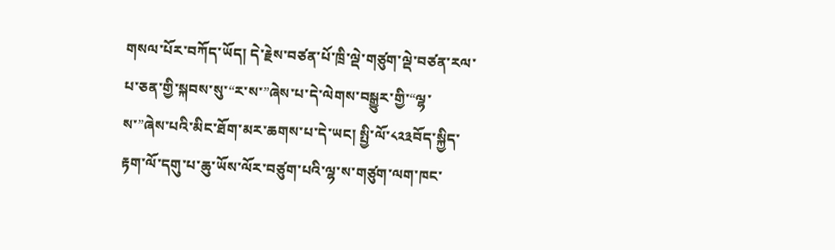གསལ་པོར་བཀོད་ཡོད། དེ་རྗེས་བཙན་པོ་ཁྲི་ལྡེ་གཙུག་ལྡེ་བཙན་རལ་པ་ཅན་གྱི་སྐབས་སུ་“ར་ས་”ཞེས་པ་དེ་ལེགས་བསྒྱུར་གྱི་“ལྷ་ས་”ཞེས་པའི་མིང་ཐོག་མར་ཆགས་པ་དེ་ཡང། སྤྱི་ལོ་༨༢༣བོད་སྐྱིད་རྟག་ལོ་དགུ་པ་ཆུ་ཡོས་ལོར་བཙུག་པའི་ལྷ་ས་གཙུག་ལག་ཁང་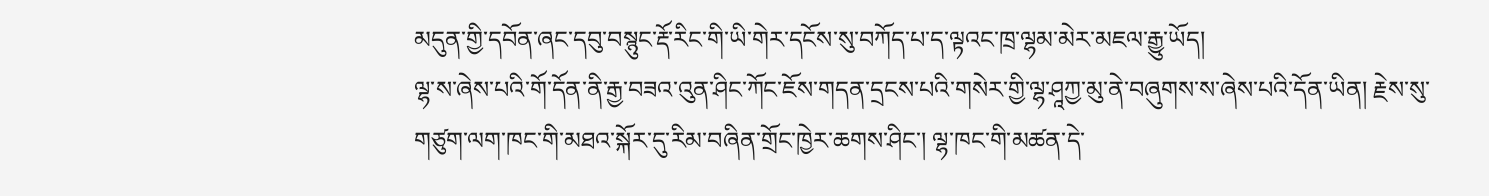མདུན་གྱི་དབོན་ཞང་དབུ་བསྙུང་རྡོ་རིང་གི་ཡི་གེར་དངོས་སུ་བཀོད་པ་ད་ལྟའང་ཁྲ་ལྷམ་མེར་མཇལ་རྒྱུ་ཡོད།
ལྷ་ས་ཞེས་པའི་གོ་དོན་ནི་རྒྱ་བཟའ་འུན་ཤིང་ཀོང་ཇོས་གདན་དྲངས་པའི་གསེར་གྱི་ལྷ་ཤཱཀྱ་མུ་ནེ་བཞུགས་ས་ཞེས་པའི་དོན་ཡིན། རྗེས་སུ་གཙུག་ལག་ཁང་གི་མཐའ་སྐོར་དུ་རིམ་བཞིན་གྲོང་ཁྱེར་ཆགས་ཤིང་། ལྷ་ཁང་གི་མཚན་དེ་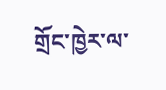གྲོང་ཁྱེར་ལ་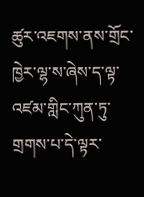ཚུར་འཇགས་ནས་གྲོང་ཁྱེར་ལྷ་ས་ཞེས་ད་ལྟ་འཛམ་གླིང་ཀུན་ཏུ་གྲགས་པ་དེ་ལྟར་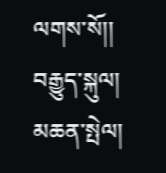ལགས་སོ།།
བརྒྱུད་སྐུལ།
མཆན་སྤེལ།